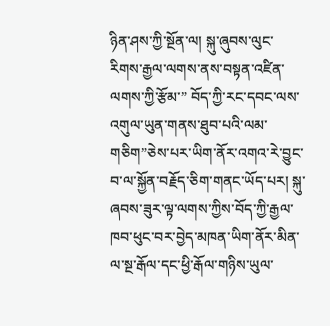ཉིན་ཤས་ཀྱི་སྔོན་ལ། སྐུ་ཞུབས་ལུང་རིགས་རྒྱལ་ལགས་ནས་བསྟན་འཛིན་ལགས་ཀྱི་རྩོམ་” བོད་ཀྱི་རང་དབང་ལས་འགུལ་ཡུན་གནས་ཐུབ་པའི་ལམ་གཅིག”ཅེས་པར་ཡིག་ནོར་འགའ་རེ་བྱུང་བ་ལ་སྐྱོན་བརྗོད་ཅིག་གནང་ཡོད་པར། སྐུ་ཞབས་ཟུར་ལྟ་ལགས་ཀྱིས་བོད་ཀྱི་རྒྱལ་ཁབ་ཕུང་བར་བྱེད་མཁན་ཡིག་ནོར་མིན་ལ་སྔ་རྒོལ་དང་ཕྱི་རྒོལ་གཉིས་ཡུལ་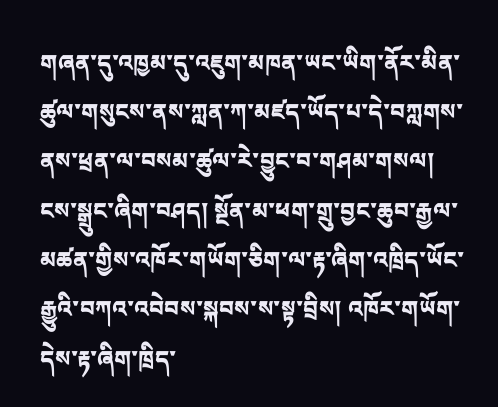གཞན་དུ་འཁྱམ་དུ་འཇུག་མཁན་ཡང་ཡིག་ནོར་མིན་ཚུལ་གསུངས་ནས་ཀླན་ཀ་མཛད་ཡོད་པ་དེ་བཀླགས་ནས་ཕྲན་ལ་བསམ་ཚུལ་རེ་བྱུང་བ་གཤམ་གསལ།
ངས་སྒྲུང་ཞིག་བཤད། སྔོན་མ་ཕག་གྲུ་བྱང་ཆུབ་རྒྱལ་མཚན་གྱིས་འཁོར་གཡོག་ཅིག་ལ་རྟ་ཞིག་འཁྲིད་ཡོང་རྒྱུའི་བཀའ་འབེབས་སྐབས་ས་སྟ་བྲིས། འཁོར་གཡོག་དེས་རྟ་ཞིག་ཁྲིད་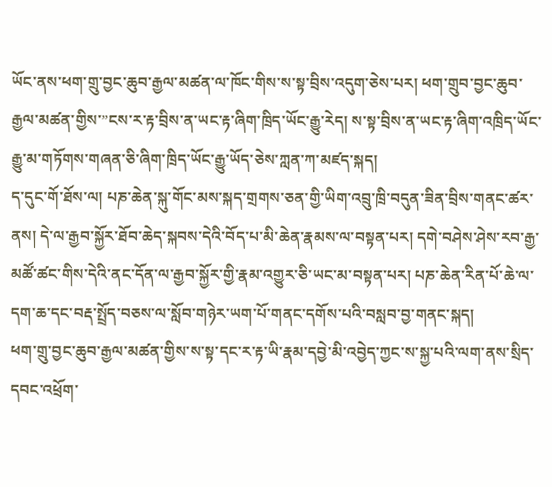ཡོང་ནས་ཕག་གྲུ་བྱང་ཆུབ་རྒྱལ་མཚན་ལ་ཁོང་གིས་ས་སྟ་བྲིས་འདུག་ཅེས་པར། ཕག་གྲུབ་བྱང་ཆུབ་རྒྱལ་མཚན་གྱིས་”ངས་ར་རྟ་བྲིས་ན་ཡང་རྟ་ཞིག་ཁྲིད་ཡོང་རྒྱུ་རེད། ས་སྟ་བྲིས་ན་ཡང་རྟ་ཞིག་འཁྲིད་ཡོང་རྒྱུ་མ་གཏོགས་གཞན་ཅི་ཞིག་ཁྲིད་ཡོང་རྒྱུ་ཡོད་ཅེས་ཀླན་ཀ་མཛད་སྐད།
ད་དུང་གོ་ཐོས་ལ། པཎ་ཆེན་སྐུ་གོང་མས་སྐད་གྲགས་ཅན་གྱི་ཡིག་འབྲུ་ཁྲི་བདུན་ཟིན་བྲིས་གནང་ཚར་ནས། དེ་ལ་རྒྱབ་སྐྱོར་ཐོབ་ཆེད་སྐབས་དེའི་བོད་པ་མི་ཆེན་རྣམས་ལ་བསྟན་པར། དགེ་བཤེས་ཤེས་རབ་རྒྱ་མཚོ་ཚང་གིས་དེའི་ནང་དོན་ལ་རྒྱབ་སྐྱོར་གྱི་རྣམ་འགྱུར་ཅི་ཡང་མ་བསྟན་པར། པཎ་ཆེན་རིན་པོ་ཆེ་ལ་དག་ཆ་དང་བརྡ་སྤྲོད་བཅས་ལ་སློབ་གཉེར་ཡག་པོ་གནང་དགོས་པའི་བསླབ་བྱ་གནང་སྐད།
ཕག་གྲུ་བྱང་ཆུབ་རྒྱལ་མཚན་གྱིས་ས་སྟ་དང་ར་རྟ་ཡི་རྣམ་དབྱེ་མི་འབྱེད་ཀྱང་ས་སྐྱ་པའི་ལག་ནས་སྲིད་དབང་འཕྲོག་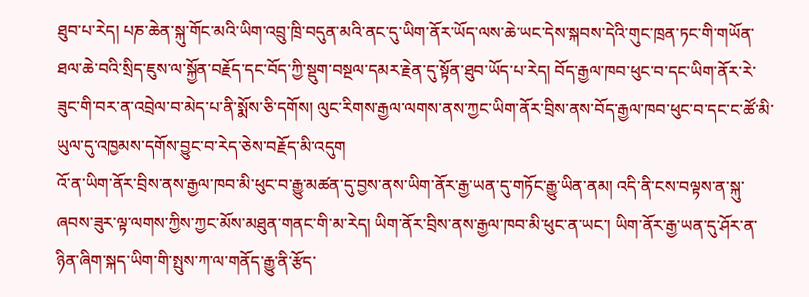ཐུབ་པ་རེད། པཎ་ཆེན་སྐུ་གོང་མའི་ཡིག་འབྲུ་ཁྲི་བདུན་མའི་ནང་དུ་ཡིག་ནོར་ཡོད་ལས་ཆེ་ཡང་དེས་སྐབས་དེའི་གུང་ཁྲན་ཏང་གི་གཡོན་ཐལ་ཆེ་བའི་སྲིད་ཇུས་ལ་སྐྱོན་བརྗོད་དང་བོད་ཀྱི་སྡུག་བསྔལ་དམར་རྗེན་དུ་སྟོན་ཐུབ་ཡོད་པ་རེད། བོད་རྒྱལ་ཁབ་ཕུང་བ་དང་ཡིག་ནོར་རེ་ཟུང་གི་བར་ན་འབྲེལ་བ་མེད་པ་ནི་སྨོས་ཅི་དགོས། ལུང་རིགས་རྒྱལ་ལགས་ནས་ཀྱང་ཡིག་ནོར་བྲིས་ནས་བོད་རྒྱལ་ཁབ་ཕུང་བ་དང་ང་ཚོ་མི་ཡུལ་དུ་འཁྱམས་དགོས་བྱུང་བ་རེད་ཅེས་བརྗོད་མི་འདུག
འོ་ན་ཡིག་ནོར་བྲིས་ནས་རྒྱལ་ཁབ་མི་ཕུང་བ་རྒྱུ་མཚན་དུ་བྱས་ནས་ཡིག་ནོར་རྒྱ་ཡན་དུ་གཏོང་རྒྱུ་ཡིན་ནམ། འདི་ནི་ངས་བལྟས་ན་སྐུ་ཞབས་ཟུར་ལྟ་ལགས་ཀྱིས་ཀྱང་མོས་མཐུན་གནང་གི་མ་རེད། ཡིག་ནོར་བྲིས་ནས་རྒྱལ་ཁབ་མི་ཕུང་ན་ཡང་། ཡིག་ནོར་རྒྱ་ཡན་དུ་ཤོར་ན་ཉིན་ཞིག་སྐད་ཡིག་གི་སྤུས་ཀ་ལ་གནོད་རྒྱུ་ནི་རྩོད་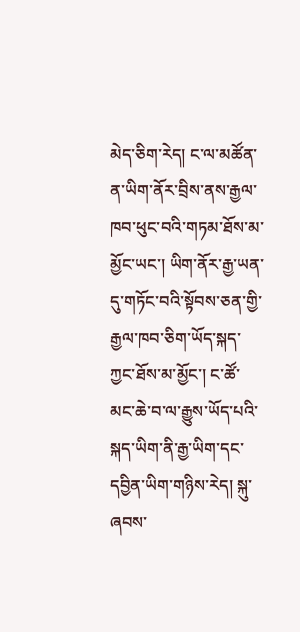མེད་ཅིག་རེད། ང་ལ་མཚོན་ན་ཡིག་ནོར་བྲིས་ནས་རྒྱལ་ཁབ་ཕུང་བའི་གཏམ་ཐོས་མ་མྱོང་ཡང་། ཡིག་ནོར་རྒྱ་ཡན་དུ་གཏོང་བའི་སྟོབས་ཅན་གྱི་རྒྱལ་ཁབ་ཅིག་ཡོད་སྐད་ཀྱང་ཐོས་མ་མྱོང་། ང་ཚོ་མང་ཆེ་བ་ལ་རྒྱུས་ཡོད་པའི་སྐད་ཡིག་ནི་རྒྱ་ཡིག་དང་དབྱིན་ཡིག་གཉིས་རེད། སྐུ་ཞབས་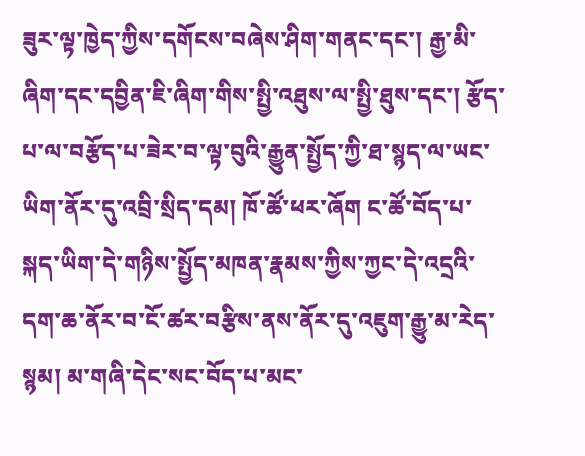ཟུར་ལྟ་ཁྱེད་ཀྱིས་དགོངས་བཞེས་ཤིག་གནང་དང་། རྒྱ་མི་ཞིག་དང་དབྱིན་ཇི་ཞིག་གིས་སྤྱི་འཐུས་ལ་སྤྱི་ཐུས་དང་། རྩོད་པ་ལ་བརྩོད་པ་ཟེར་བ་ལྟ་བུའི་རྒྱུན་སྤྱོད་ཀྱི་ཐ་སྙད་ལ་ཡང་ཡིག་ནོར་དུ་འབྲི་སྲིད་དམ། ཁོ་ཚོ་ཕར་ཞོག ང་ཚོ་བོད་པ་སྐད་ཡིག་དེ་གཉིས་སྤྱོད་མཁན་རྣམས་ཀྱིས་ཀྱང་དེ་འདྲའི་དག་ཆ་ནོར་བ་ངོ་ཚར་བརྩིས་ནས་ནོར་དུ་འཇུག་རྒྱུ་མ་རེད་སྙམ། མ་གཞི་དེང་སང་བོད་པ་མང་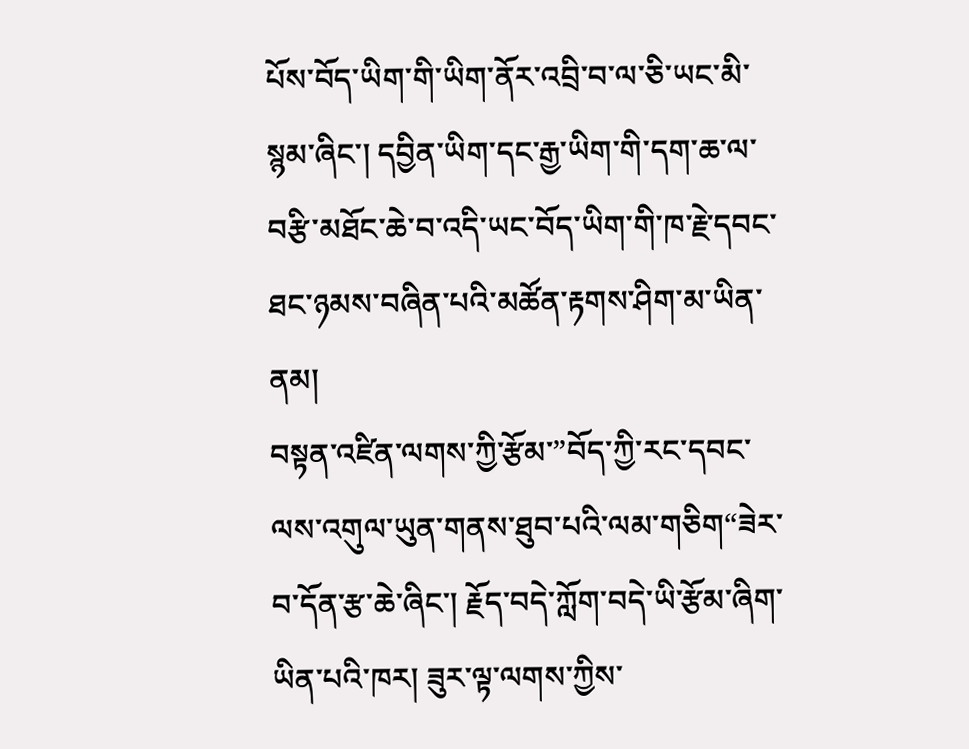པོས་བོད་ཡིག་གི་ཡིག་ནོར་འབྲི་བ་ལ་ཅི་ཡང་མི་སྙམ་ཞིང་། དབྱིན་ཡིག་དང་རྒྱ་ཡིག་གི་དག་ཆ་ལ་བརྩི་མཐོང་ཆེ་བ་འདི་ཡང་བོད་ཡིག་གི་ཁ་རྗེ་དབང་ཐང་ཉམས་བཞིན་པའི་མཚོན་རྟགས་ཤིག་མ་ཡིན་ནམ།
བསྟན་འཛིན་ལགས་ཀྱི་རྩོམ་”བོད་ཀྱི་རང་དབང་ལས་འགུལ་ཡུན་གནས་ཐུབ་པའི་ལམ་གཅིག“ཟེར་བ་དོན་རྩ་ཆེ་ཞིང་། རྗོད་བདེ་ཀློག་བདེ་ཡི་རྩོམ་ཞིག་ཡིན་པའི་ཁར། ཟུར་ལྟ་ལགས་ཀྱིས་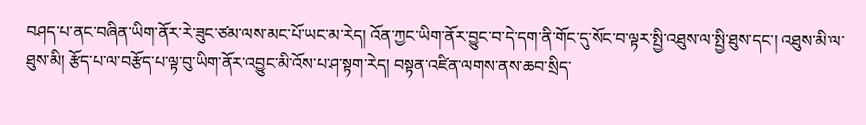བཤད་པ་ནང་བཞིན་ཡིག་ནོར་རེ་ཟུང་ཙམ་ལས་མང་པོ་ཡང་མ་རེད། འོན་ཀྱང་ཡིག་ནོར་བྱུང་བ་དེ་དག་ནི་གོང་དུ་སོང་བ་ལྟར་སྤྱི་འཐུས་ལ་སྤྱི་ཐུས་དང་། འཐུས་མི་ལ་ཐུས་མི། རྩོད་པ་ལ་བརྩོད་པ་ལྟ་བུ་ཡིག་ནོར་འབྱུང་མི་འོས་པ་ཤ་སྟག་རེད། བསྟན་འཛིན་ལགས་ནས་ཆབ་སྲིད་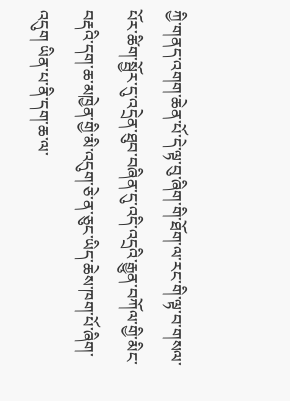ཀྱི་གནད་འགག་ཆེན་པོ་དེ་ལྟ་བུ་ཞིག་གི་ཐོག་ལ་རང་གི་ལྟ་བ་གསལ་པོར་ཚིག་སྦྱོར་དུ་འདྲེན་ཐུབ་བཞིན་དུ་འདི་འདྲའི་རྒྱུན་བཀོལ་གྱི་མིང་བརྡའི་དག་ཆ་མཁྱེན་གྱི་མི་འདུག་ཅེ་ན་ཅུང་ཡིད་ཆེས་ཁག་པོ་ཞིག་འདུག ཡིན་པ་ནི་དག་ཆ་ལ་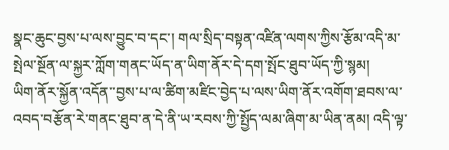སྣང་ཆུང་བྱས་པ་ལས་བྱུང་བ་དང་། གལ་སྲིད་བསྟན་འཛིན་ལགས་ཀྱིས་རྩོམ་འདི་མ་སྤེལ་སྔོན་ལ་སྐྱར་ཀློག་གནང་ཡོད་ན་ཡིག་ནོར་དེ་དག་སྤོང་ཐུབ་ཡོད་ཀྱི་སྙམ།
ཡིག་ནོར་སྐྱོན་འདོན་་བྱས་པ་ལ་ཚིག་མཛིང་བྱེད་པ་ལས་ཡིག་ནོར་འགོག་ཐབས་ལ་འབད་བརྩོན་རེ་གནང་ཐུབ་ན་དེ་ནི་ཡ་རབས་ཀྱི་སྤྱོད་ལམ་ཞིག་མ་ཡིན་ནམ། འདི་ལྟ་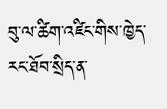བུ་ལ་ཚིག་འཛིང་གིས་ཁྱེད་རང་ཐོབ་སྲིད་ན་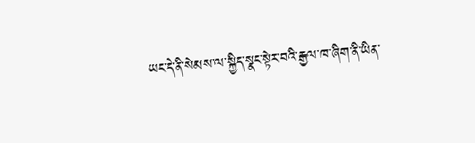ཡང་དེ་ནི་སེམས་ལ་སྐྱིད་སྣང་སྟེར་བའི་རྒྱལ་ཁ་ཞིག་ནི་ཡིན་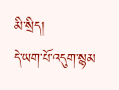མི་སྲིད།
དེ་ཡག་པོ་འདུག་སྙམ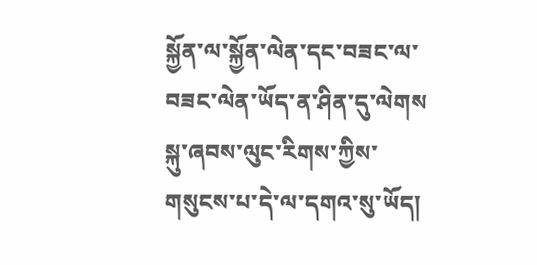སྐྱོན་ལ་སྐྱོན་ལེན་དང་བཟང་ལ་བཟང་ལེན་ཡོད་ན་ཤིན་དུ་ལེགས
སྐུ་ཞབས་ལུང་རིགས་ཀྱིས་གསུངས་པ་དེ་ལ་དགའ་སུ་ཡོད།